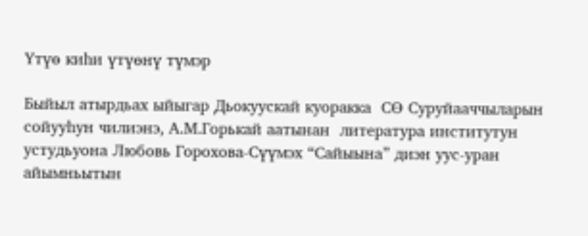Үтүө киһи үтүөнү түмэр

Быйыл атырдьах ыйыгар Дьокуускай куоракка  СӨ Суруйааччыларын сойууһун чилиэнэ, А.М.Горькай аатынан  литература институтун устудьуона Любовь Горохова-Сүүмэх “Сайыына” диэн уус-уран айымньытын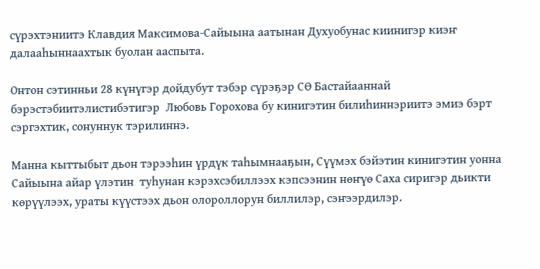сүрэхтэниитэ Клавдия Максимова-Сайыына аатынан Духуобунас киинигэр киэҥ далааһыннаахтык буолан ааспыта.

Онтон сэтинньи 28 күнүгэр дойдубут тэбэр сүрэҕэр СӨ Бастайааннай бэрэстэбиитэлистибэтигэр  Любовь Горохова бу кинигэтин билиһиннэриитэ эмиэ бэрт сэргэхтик, сонуннук тэрилиннэ.

Манна кыттыбыт дьон тэрээһин үрдүк таһымнааҕын, Сүүмэх бэйэтин кинигэтин уонна  Сайыына айар үлэтин  туһунан кэрэхсэбиллээх кэпсээнин нөҥүө Саха сиригэр дьикти көрүүлээх, ураты күүстээх дьон олороллорун биллилэр, сэҥээрдилэр.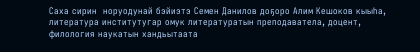Саха сирин  норуодунай бэйиэтэ Семен Данилов доҕоро Алим Кешоков кыыһа, литература институтугар омук литературатын преподаватела, доцент, филология наукатын хандьытаата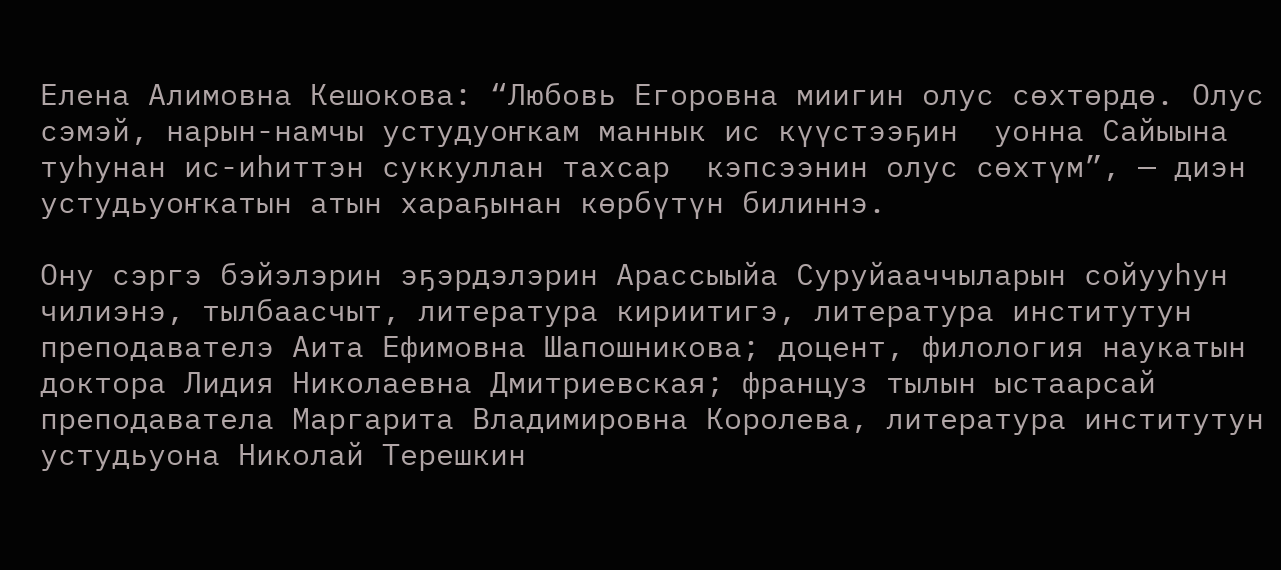Елена Алимовна Кешокова: “Любовь Егоровна миигин олус сөхтөрдө. Олус сэмэй, нарын-намчы устудуоҥкам маннык ис күүстээҕин  уонна Сайыына туһунан ис-иһиттэн суккуллан тахсар  кэпсээнин олус сөхтүм”, — диэн устудьуоҥкатын атын хараҕынан көрбүтүн билиннэ.

Ону сэргэ бэйэлэрин эҕэрдэлэрин Арассыыйа Суруйааччыларын сойууһун чилиэнэ, тылбаасчыт, литература кириитигэ, литература институтун преподавателэ Аита Ефимовна Шапошникова; доцент, филология наукатын доктора Лидия Николаевна Дмитриевская; француз тылын ыстаарсай преподаватела Маргарита Владимировна Королева, литература институтун устудьуона Николай Терешкин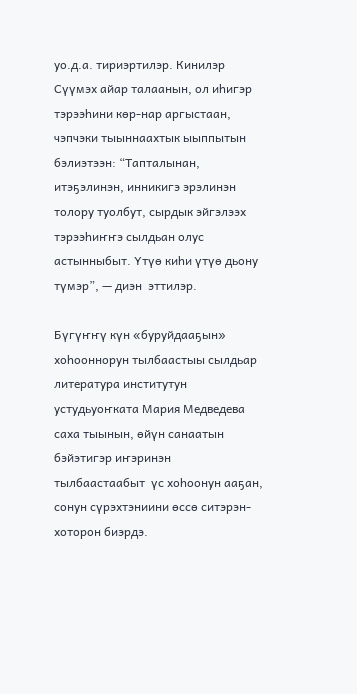уо.д.а. тириэртилэр. Кинилэр Сүүмэх айар талаанын, ол иһигэр тэрээһини көр-нар аргыстаан, чэпчэки тыыннаахтык ыыппытын бэлиэтээн: “Тапталынан, итэҕэлинэн, инникигэ эрэлинэн толору туолбут, сырдык эйгэлээх тэрээһиҥҥэ сылдьан олус астынныбыт. Үтүө киһи үтүө дьону түмэр”, — диэн  эттилэр.

Бүгүҥҥү күн «буруйдааҕын» хоһооннорун тылбаастыы сылдьар литература институтун устудьуоҥката Мария Медведева саха тыынын, өйүн санаатын бэйэтигэр иҥэринэн тылбаастаабыт  үс хоһоонун ааҕан, сонун сүрэхтэниини өссө ситэрэн-хоторон биэрдэ.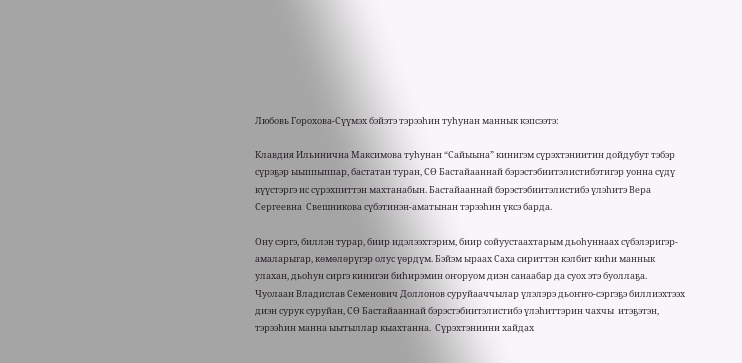Любовь Горохова-Сүүмэх бэйэтэ тэрээһин туһунан маннык кэпсээтэ:

Клавдия Ильинична Максимова туһунан “Сайыына” кинигэм сүрэхтэниитин дойдубут тэбэр сүрэҕэр ыыппыппар, бастатан туран, СӨ Бастайааннай бэрэстэбиитэлистибэтигэр уонна сүдү күүстэргэ ис сүрэхпиттэн махтанабын. Бастайааннай бэрэстэбиитэлистибэ үлэһитэ Вера Сергеевна  Свешникова сүбэтинэн-аматынан тэрээһин үксэ барда.

Ону сэргэ, биллэн турар, биир идэлээхтэрим, биир сойуустаахтарым дьоһуннаах сүбэлэригэр-амаларыгар, көмөлөрүгэр олус үөрдүм. Бэйэм ыраах Саха сириттэн кэлбит киһи маннык улахан, дьоһун сиргэ кинигэи биһирэмин оҥоруом диэн санаабар да суох этэ буоллаҕа.  Чуолаан Владислав Семенович Доллонов суруйааччылар үлэлэрэ дьоҥҥо-сэргэҕэ биллиэхтээх диэн сурук суруйан, СӨ Бастайааннай бэрэстэбиитэлистибэ үлэһиттэрин чахчы  итэҕэтэн, тэрээһин манна ыытыллар кыахтанна.  Сүрэхтэниини хайдах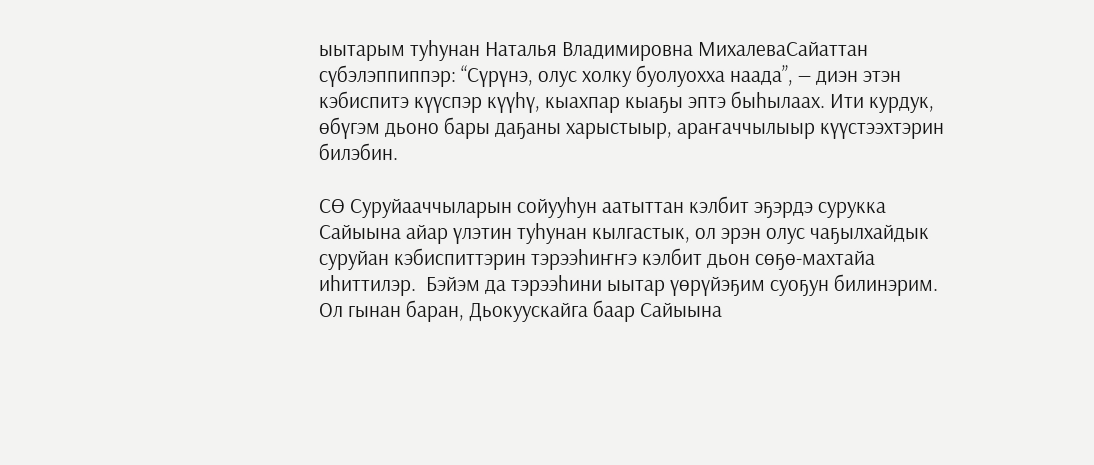ыытарым туһунан Наталья Владимировна МихалеваСайаттан сүбэлэппиппэр: “Сүрүнэ, олус холку буолуохха наада”, — диэн этэн кэбиспитэ күүспэр күүһү, кыахпар кыаҕы эптэ быһылаах. Ити курдук, өбүгэм дьоно бары даҕаны харыстыыр, араҥаччылыыр күүстээхтэрин билэбин.

СӨ Суруйааччыларын сойууһун аатыттан кэлбит эҕэрдэ сурукка Сайыына айар үлэтин туһунан кылгастык, ол эрэн олус чаҕылхайдык суруйан кэбиспиттэрин тэрээһиҥҥэ кэлбит дьон сөҕө-махтайа иһиттилэр.  Бэйэм да тэрээһини ыытар үөрүйэҕим суоҕун билинэрим. Ол гынан баран, Дьокуускайга баар Сайыына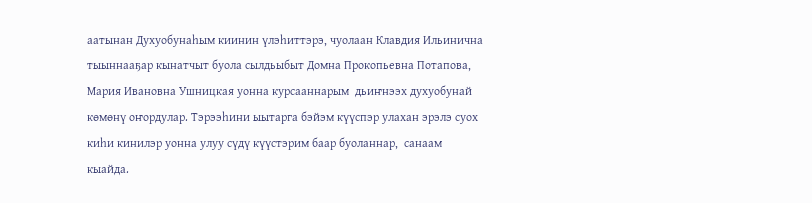аатынан Духуобунаһым киинин үлэһиттэрэ, чуолаан Клавдия Ильинична тыыннааҕар кынатчыт буола сылдьыбыт Домна Прокопьевна Потапова, Мария Ивановна Ушницкая уонна курсааннарым  дьиҥнээх духуобунай көмөнү оҥордулар. Тэрээһини ыытарга бэйэм күүспэр улахан эрэлэ суох киһи кинилэр уонна улуу сүдү күүстэрим баар буоланнар,  санаам кыайда.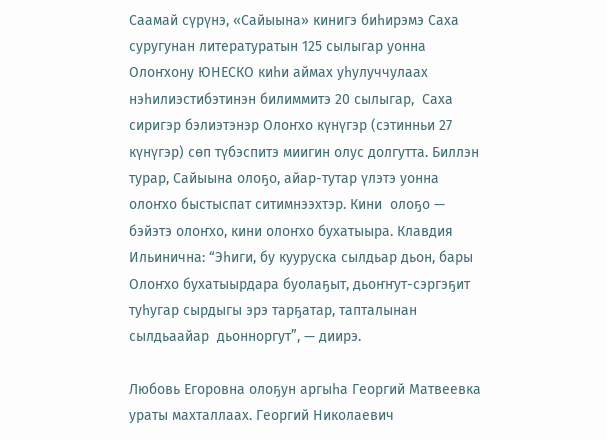Саамай сүрүнэ, «Сайыына» кинигэ биһирэмэ Саха суругунан литературатын 125 сылыгар уонна  Олоҥхону ЮНЕСКО киһи аймах уһулуччулаах нэһилиэстибэтинэн билиммитэ 20 сылыгар,  Саха сиригэр бэлиэтэнэр Олоҥхо күнүгэр (сэтинньи 27 күнүгэр) сөп түбэспитэ миигин олус долгутта. Биллэн турар, Сайыына олоҕо, айар-тутар үлэтэ уонна олоҥхо быстыспат ситимнээхтэр. Кини  олоҕо — бэйэтэ олоҥхо, кини олоҥхо бухатыыра. Клавдия Ильинична: “Эһиги, бу кууруска сылдьар дьон, бары Олоҥхо бухатыырдара буолаҕыт, дьоҥҥут-сэргэҕит туһугар сырдыгы эрэ тарҕатар, тапталынан сылдьаайар  дьонноргут”, — диирэ.

Любовь Егоровна олоҕун аргыһа Георгий Матвеевка ураты махталлаах. Георгий Николаевич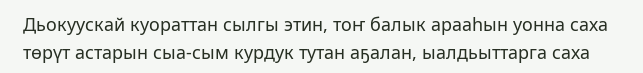Дьокуускай куораттан сылгы этин, тоҥ балык арааһын уонна саха төрүт астарын сыа-сым курдук тутан аҕалан, ыалдьыттарга саха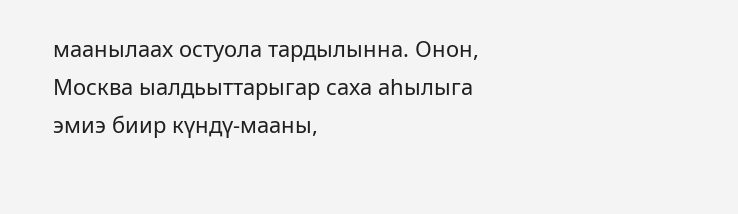маанылаах остуола тардылынна. Онон, Москва ыалдьыттарыгар саха аһылыга эмиэ биир күндү-мааны,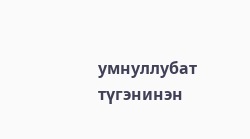умнуллубат түгэнинэн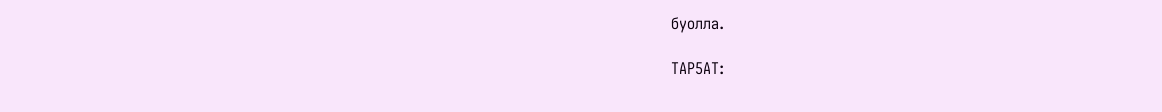буолла.

ТАР5АТ: